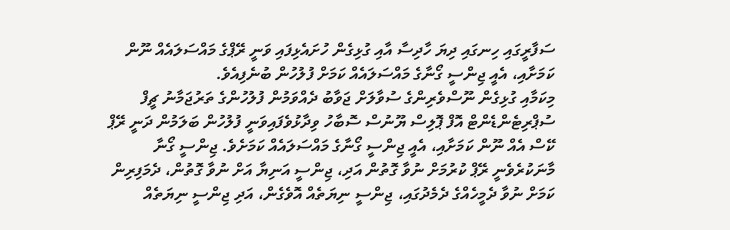ސަފާރީގައި ހިނގައި ދިޔަ ހާދިސާ އާއި ގުޅިގެން ހުށައެޅިފައި ވަނީ ރޭޕްގެ މައްސަލައެއް ނޫން ކަމަށާއި، އެއީ ޖިންސީ ގޯނާގެ މައްސަލައެއް ކަމަށް ފުލުހުން ބުނެފިއެވެ.
މިކަމާއި ގުޅިގެން ނޫސްވެރިންގެ ސުވާލަށް ޖަވާބު ދެއްވަމުން ފުލުހުންގެ ތަރުޖަމާނު ޗީފް ސުޕްރިޓެންޑެންޓް އޮފް ޕޮލިސް ޔޫނުސް ސޮބާހު ވިދާޅުވެފައިވަނީ ފުލުހުން ބަލަމުން ދަނީ ރޭޕް ކޭސް އެއް ނޫން ކަމަށާއި، އެއީ ޖިންސީ ގޯނާގެ މައްސަލައެއް ކަމަށެވެ. ޖިންސީ ގޯނާ މާނަކުރެވެނީ ރޭޕް ކުރުމަށް ނުވާ ގޮތުން އަދި، ޖިންސީ އަނިޔާ އަށް ނުވާ ގޮތުން، ދެމަފިރިން ކަމަށް ނުވާ ދެމީހެއްގެ ދެމެދުގައި، ޖިންސީ ނިޔަތެއް އޮވެގެން، އަދި ޖިންސީ ނިޔަތެއް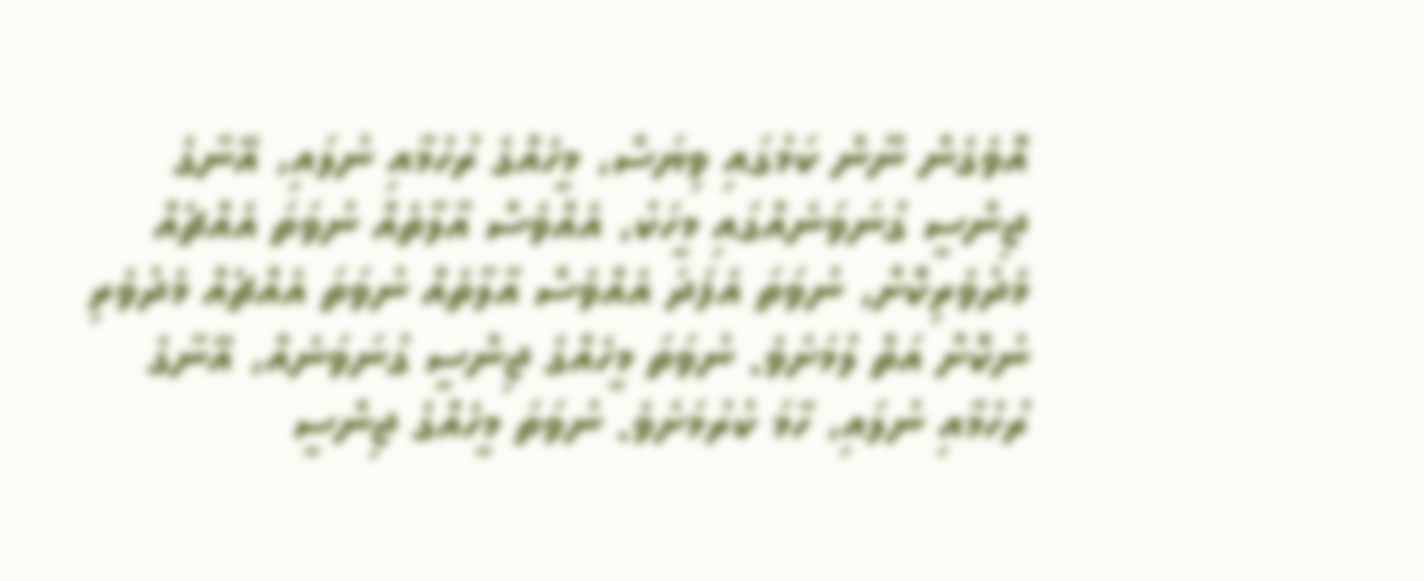އޮވެގެން ނޫން ކަމުގައި ވިޔަސް، މީހެއްގެ ރުހުމާއި ނުލައި، އޭނާގެ ޖިންސީ ގުނަވަނެއްގައި މީހަކު، އެއްވެސް އާލާތެއް ނުވަތަ އެއްޗެއް މެދުވެރިކޮށް، ނުވަތަ އެފަދަ އެއްވެސް އާލާތެއް ނުވަތަ އެއްޗެއް މެދުވެރި ނުކޮށް އަތް ލުމަށެވެ. ނުވަތަ މީހެއްގެ ޖިންސީ ގުނަވަނެއް، އޭނާގެ ރުހުމާއި ނުލައި، ހާމަ ކުރުމަށެވެ. ނުވަތަ މީހެއްގެ ޖިންސީ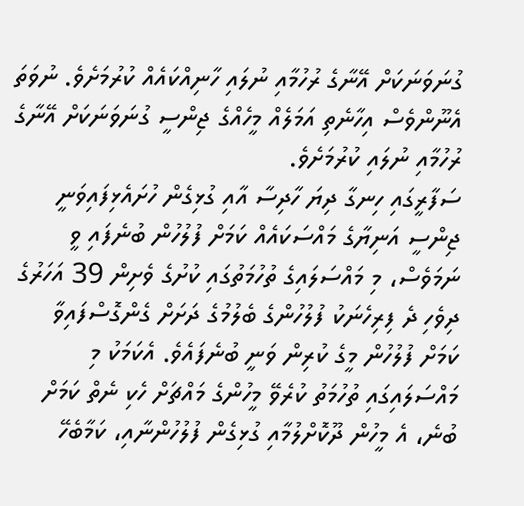ގުނަވަނަކަށް އޭނާގެ ރުހުމާއި ނުލައި ހާނިއްކައެއް ކުރުމަށެވެ. ނުވަތަ އެނޫންވެސް އިހާނެތި އަމަލެއް މީހެއްގެ ޖިންސީ ގުނަވަނަކަށް އޭނާގެ ރުހުމާއި ނުލައި ކުރުމަށެވެ.
ސަފާރީގައި ހިނގާ ދިޔަ ހާދިސާ އާއި ގުޅިގެން ހުށައެޅިފައިވަނީ ޖިންސީ އަނިޔާގެ މައްސަކައެއް ކަމަށް ފުލުހުން ބުނެފައި ވީ ނަމަވެސް، މި މައްސަލައިގެ ތުހުމަތުގައި ކުށުގެ ވެށިން 39 އަހަރުގެ ދިވެހި ދެ ފިރިހެނަކު ފުލުހުންގެ ބެލުމުގެ ދަށަށް ގެންގޮސްފައިވާ ކަމަށް ފުލުހުން މީގެ ކުރިން ވަނީ ބުނެފައެވެ. އެކަމަކު މި މައްސަލައިގައި ތުހުމަތު ކުރެވޭ މީހުންގެ މައްޗަށް ހެކި ނެތް ކަމަށް ބުނެ، އެ މީހުން ދޫކޮށްލުމާއި ގުޅިގެން ފުލުހުންނާއި، ކަމާބެހޭ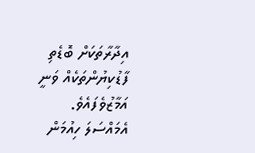އިދާރާތަކަށް ބޮޑެތި ފާޑުކިޔުންތަކެއް ވަނީ އަމާޒުވެފައެވެ.
އެމައްސަލަ ހިއުމަން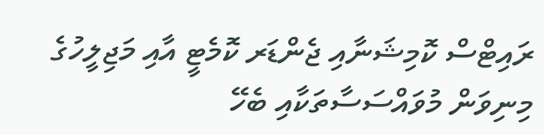ރައިޓްސް ކޮމިޝަނާއި ޖެންޑަރ ކޮމެޓީ އާއި މަޖިލީހުގެ މިނިވަން މުވައްސަސާތަކާއި ބެހޭ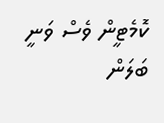ކޮމެޓީން ވެސް ވަނީ ބަލަން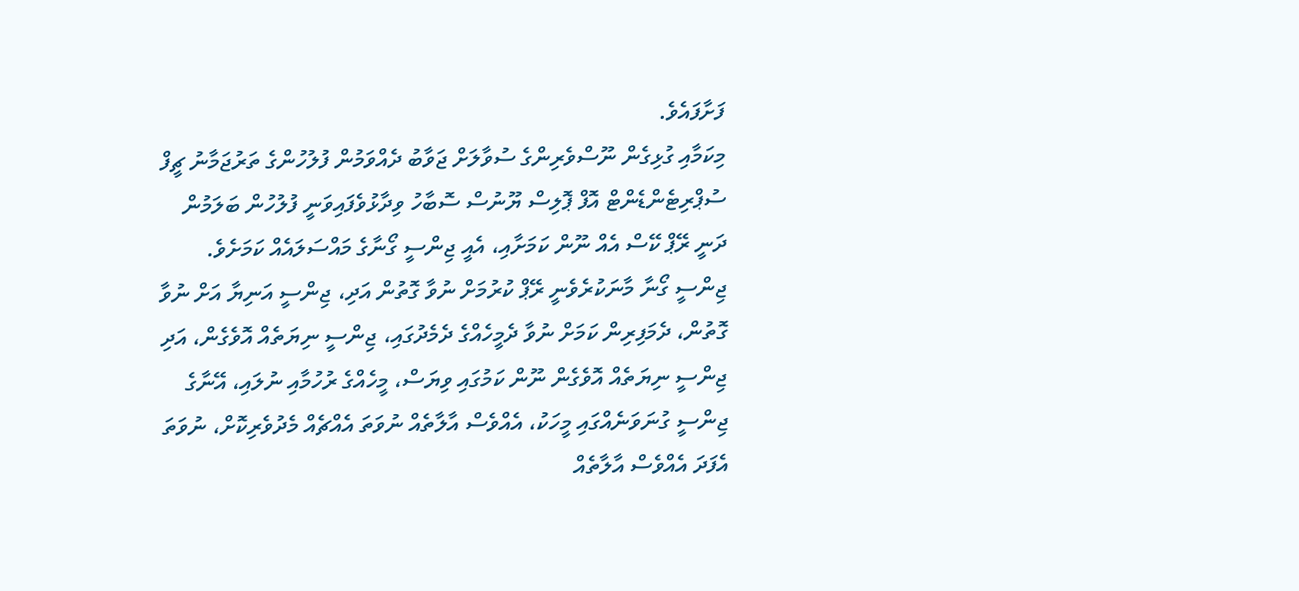ފަށާފައެވެ.
މިކަމާއި ގުޅިގެން ނޫސްވެރިންގެ ސުވާލަށް ޖަވާބު ދެއްވަމުން ފުލުހުންގެ ތަރުޖަމާނު ޗީފް ސުޕްރިޓެންޑެންޓް އޮފް ޕޮލިސް ޔޫނުސް ސޮބާހު ވިދާޅުވެފައިވަނީ ފުލުހުން ބަލަމުން ދަނީ ރޭޕް ކޭސް އެއް ނޫން ކަމަށާއި، އެއީ ޖިންސީ ގޯނާގެ މައްސަލައެއް ކަމަށެވެ. ޖިންސީ ގޯނާ މާނަކުރެވެނީ ރޭޕް ކުރުމަށް ނުވާ ގޮތުން އަދި، ޖިންސީ އަނިޔާ އަށް ނުވާ ގޮތުން، ދެމަފިރިން ކަމަށް ނުވާ ދެމީހެއްގެ ދެމެދުގައި، ޖިންސީ ނިޔަތެއް އޮވެގެން، އަދި ޖިންސީ ނިޔަތެއް އޮވެގެން ނޫން ކަމުގައި ވިޔަސް، މީހެއްގެ ރުހުމާއި ނުލައި، އޭނާގެ ޖިންސީ ގުނަވަނެއްގައި މީހަކު، އެއްވެސް އާލާތެއް ނުވަތަ އެއްޗެއް މެދުވެރިކޮށް، ނުވަތަ އެފަދަ އެއްވެސް އާލާތެއް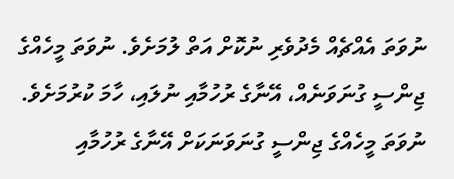ނުވަތަ އެއްޗެއް މެދުވެރި ނުކޮށް އަތް ލުމަށެވެ. ނުވަތަ މީހެއްގެ ޖިންސީ ގުނަވަނެއް، އޭނާގެ ރުހުމާއި ނުލައި، ހާމަ ކުރުމަށެވެ. ނުވަތަ މީހެއްގެ ޖިންސީ ގުނަވަނަކަށް އޭނާގެ ރުހުމާއި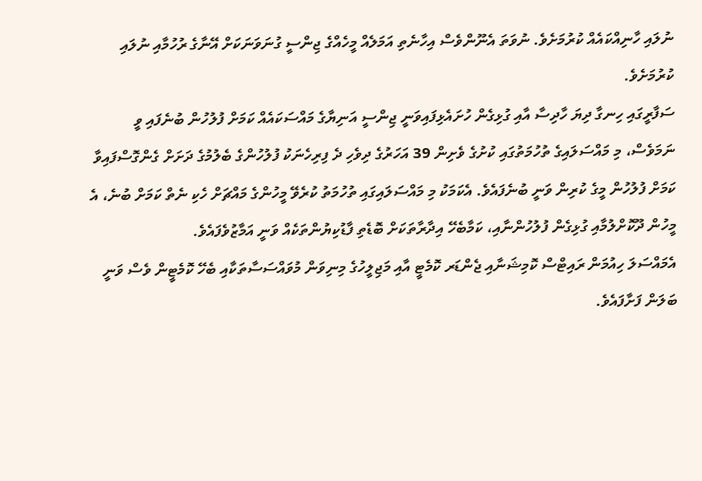ނުލައި ހާނިއްކައެއް ކުރުމަށެވެ. ނުވަތަ އެނޫންވެސް އިހާނެތި އަމަލެއް މީހެއްގެ ޖިންސީ ގުނަވަނަކަށް އޭނާގެ ރުހުމާއި ނުލައި ކުރުމަށެވެ.
ސަފާރީގައި ހިނގާ ދިޔަ ހާދިސާ އާއި ގުޅިގެން ހުށައެޅިފައިވަނީ ޖިންސީ އަނިޔާގެ މައްސަކައެއް ކަމަށް ފުލުހުން ބުނެފައި ވީ ނަމަވެސް، މި މައްސަލައިގެ ތުހުމަތުގައި ކުށުގެ ވެށިން 39 އަހަރުގެ ދިވެހި ދެ ފިރިހެނަކު ފުލުހުންގެ ބެލުމުގެ ދަށަށް ގެންގޮސްފައިވާ ކަމަށް ފުލުހުން މީގެ ކުރިން ވަނީ ބުނެފައެވެ. އެކަމަކު މި މައްސަލައިގައި ތުހުމަތު ކުރެވޭ މީހުންގެ މައްޗަށް ހެކި ނެތް ކަމަށް ބުނެ، އެ މީހުން ދޫކޮށްލުމާއި ގުޅިގެން ފުލުހުންނާއި، ކަމާބެހޭ އިދާރާތަކަށް ބޮޑެތި ފާޑުކިޔުންތަކެއް ވަނީ އަމާޒުވެފައެވެ.
އެމައްސަލަ ހިއުމަން ރައިޓްސް ކޮމިޝަނާއި ޖެންޑަރ ކޮމެޓީ އާއި މަޖިލީހުގެ މިނިވަން މުވައްސަސާތަކާއި ބެހޭ ކޮމެޓީން ވެސް ވަނީ ބަލަން ފަށާފައެވެ.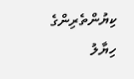ކިޔުންތެރިންގެ ހިޔާލު